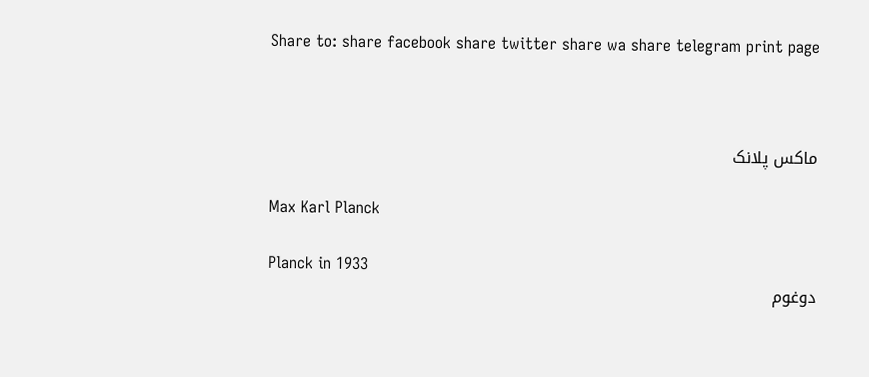Share to: share facebook share twitter share wa share telegram print page



ماکس پلانک

Max Karl Planck

Planck in 1933
دوغوم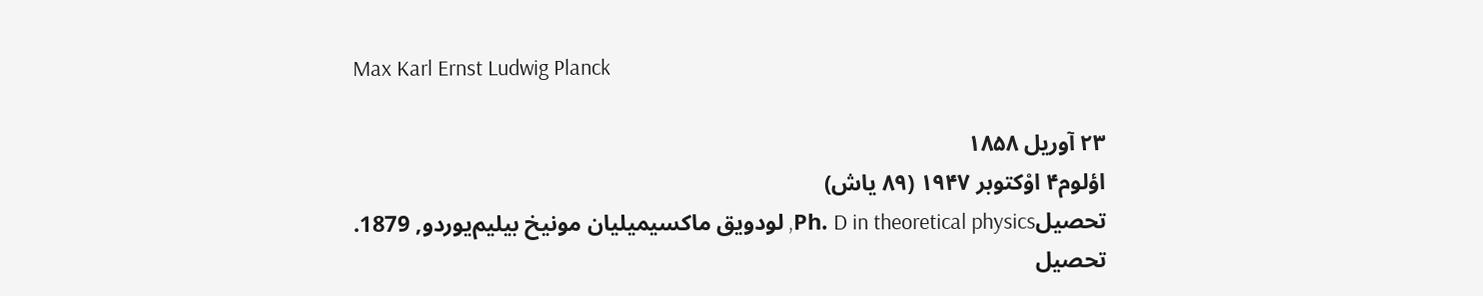Max Karl Ernst Ludwig Planck

۲۳ آوریل ۱۸۵۸
اؤلوم۴ اوْکتوبر ۱۹۴۷ (۸۹ یاش)
تحصیلPh. D in theoretical physics, لودویق ماکسیمیلیان مونیخ بیلیم‌یوردو, 1879.
تحصیل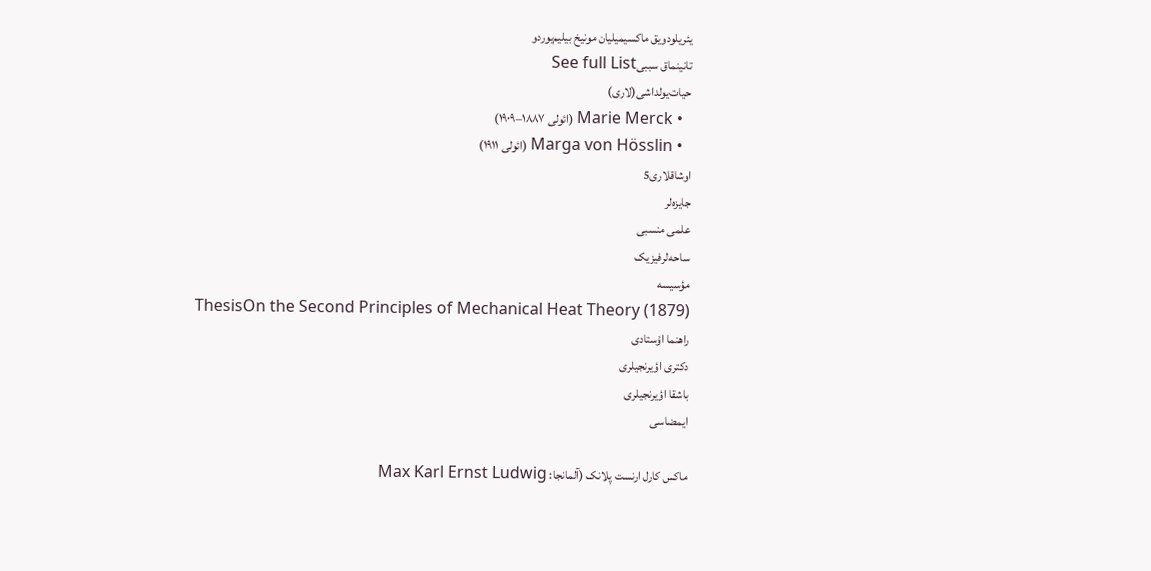یئریلودویق ماکسیمیلیان مونیخ بیلیم‌یوردو
تانینماق سببیSee full List
حیات‌یولداشی(لاری)
  • Marie Merck (ائولی ۱۸۸۷–۱۹۰۹)
  • Marga von Hösslin (ائولی ۱۹۱۱)
اوشاقلاری5
جایزه‌لر
علمی منسبی
ساحه‌لرفیزیک
مؤسیسه
ThesisOn the Second Principles of Mechanical Heat Theory (1879)
راهنما اۇستادی
دکتری اؤیرنجیلری
باشقا اؤیرنجیلری
ایمضاسی

ماکس کارل ارنست پلانک (آلمانجا: Max Karl Ernst Ludwig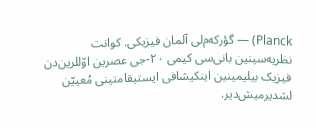Planck) — گؤرکه‌م‌لی آلمان فیزیکی. کوانت نظریه‌سینین بانی‌سی کیمی ۲۰-جی عصرین اوّللرین‌دن فیزیک بیلیمینین اینکیشافی ایستیقامتینی مُعییّن لشدیرمیش‌دیر.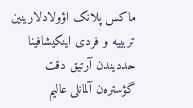ماکس پلانک اؤولادلارینین تربییه و فردی اینکیشافینا حددیندن آرتیق دقت گؤستره‌ن آلمانلی عالیم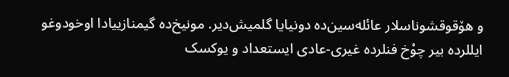و هۆقوقشوناسلار عائله‌سین‌ده دونیایا گلمیش‌دیر. مونیخ‌ده گیمنازییادا اوخودوغو ایللرده بیر چوْخ فنلرده غیری-عادی ایستعداد و یوکسک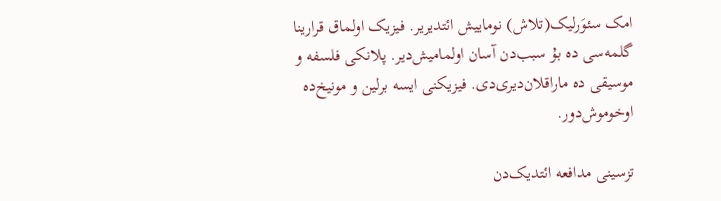امک سئوَرلیک(تلاش) نوماییش ائتدیریر. فیزیک اولماق قرارینا گلمه‌سی ده بۇ سبب‌دن آسان اولمامیش‌دیر. پلانکی فلسفه و موسیقی ده ماراقلان‌دیری‌دی. فیزیکنی ایسه برلین و مونیخ‌ده اوخوموش‌دور.

تزسینی مدافعه ائتدیک‌دن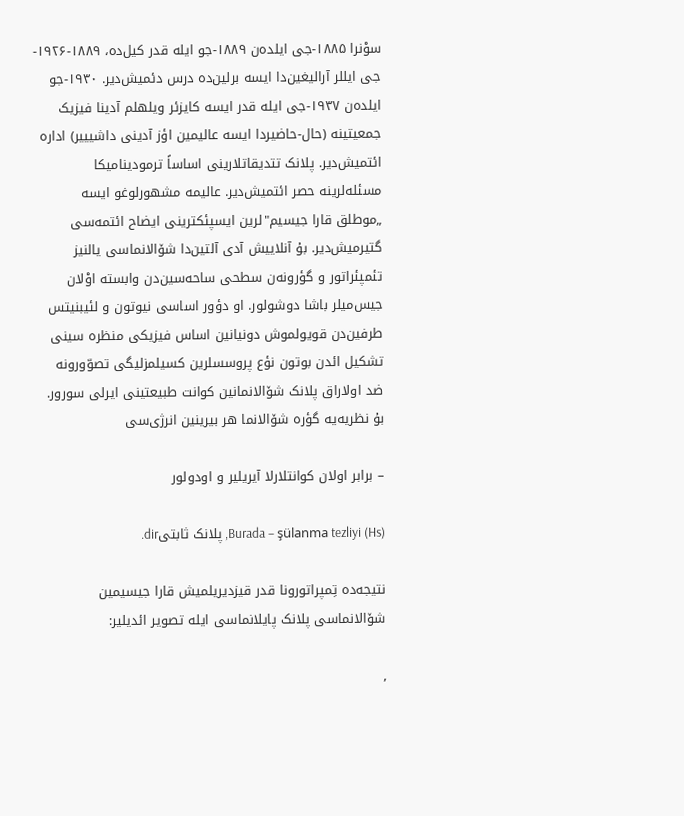سوْنرا ۱۸۸۵-جی ایلده‌ن ۱۸۸۹-جو ایله قدر کیل‌ده، ۱۸۸۹-۱۹۲۶-جی ایللر آرالیغین‌دا ایسه برلین‌ده درس دئمیش‌دیر. ۱۹۳۰-جو ایلده‌ن ۱۹۳۷-جی ایله قدر ایسه کایزئر ویلهلم آدینا فیزیک جمعیتینه (حال-حاضیردا ایسه عالیمین اؤز آدینی داشیییر) اداره ائتمیش‌دیر. پلانک تتدیقاتلارینی اساساً ترمودینامیکا مسئله‌لرینه حصر ائتمیش‌دیر. عالیمه مشهورلوغو ایسه „موطلق قارا جیسیم"لرین ایسپئکترینی ایضاح ائتمه‌سی گتیرمیش‌دیر. بۇ آنلاییش آدی آلتین‌دا شۆالانماسی یالنیز تئمپئراتور و گؤرونه‌ن سطحی ساحه‌سین‌دن وابسته اوْلان جیس‌میلر باشا دوشولور. او دؤور اساسی نیوتون و لئیبنیتس طرفین‌دن قویولموش دونیانین اساس فیزیکی منظره سینی تشکیل ائد‌ن بوتون نؤع پروسسلرین کسیلمزلیگی تصوّورونه ضد اولاراق پلانک شۆالانمانین کوانت طبیعتینی ایر‌لی سورور. بۇ نظریه‌یه گؤره شۆالانما هر بیرینین انرژی‌سی

– برابر اولان کوانتلارلا آیریلیر و اودولور

Burada – şülanma tezliyi (Hs), پلانک ثابتیdir.

نتیجه‌ده تِمپراتورونا قدر قیزدیریلمیش قارا جیسیمین شۆالانماسی پلانک پایلانماسی ایله تصویر ائدیلیر:

,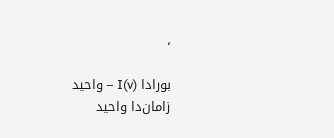،

بورادا I(v) – واحید زامان‌دا واحید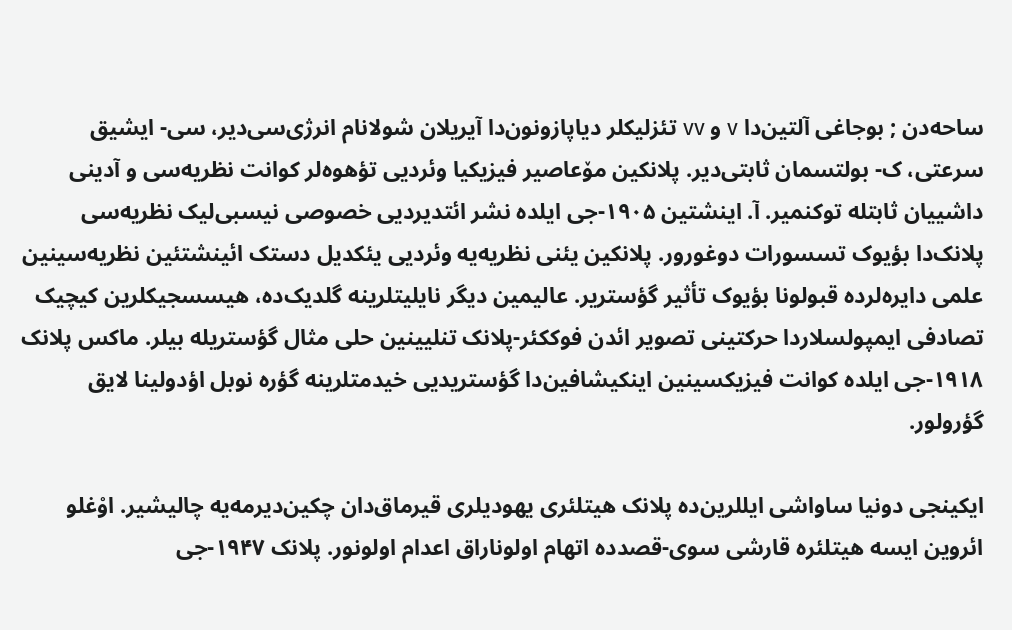ساحه‌دن ; بوجاغی آلتین‌دا v و vv تئزلیکلر دیاپازونون‌دا آیریلان شولانام انرژی‌سی‌دیر، سی- ایشیق سرعتی، ک- بولتسمان ثابتی‌دیر. پلانکین مۆعاصیر فیزیکیا وئردیی تؤهوه‌لر کوانت نظریه‌سی و آدینی داشییان ثابتله توکنمیر. آ. اینشتین ۱۹۰۵-جی ایلده نشر ائتدیردیی خصوصی نیسبی‌لیک نظریه‌سی پلانک‌دا بؤیوک تسسورات دوغورور. پلانکین یئنی نظریه‌یه وئردیی یئکدیل دستک ائینشتئین نظریه‌سینین علمی دایره‌لرده قبولونا بؤیوک تأثیر گؤستریر. عالیمین دیگر نایلیتلرینه گلدیک‌ده، هیسسجیکلرین کیچیک تصادفی ایمپولسلاردا حرکتینی تصویر ائد‌ن فوککئر-پلانک تنلیینین حلی مثال گؤستریله بیلر. ماکس پلانک ۱۹۱۸-جی ایلده کوانت فیزیکسینین اینکیشافین‌دا گؤستریدیی خیدمتلرینه گؤره نوبل اؤدولینا لایق گؤرولور.

ایکینجی دونیا ساواشی ایللرین‌ده پلانک هیتلئری یهودیلری قیرماق‌دان چکین‌دیرمه‌یه چالیشیر. اوْغلو ائروین ایسه هیتلئره قارشی سوی-قصدده اتهام اولوناراق اعدام اولونور. پلانک ۱۹۴۷-جی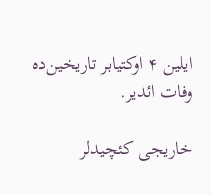ایلین ۴ اوکتیابر تاریخین‌ده وفات ائدیر.

خاریجی کئچیدلر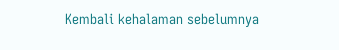Kembali kehalaman sebelumnya